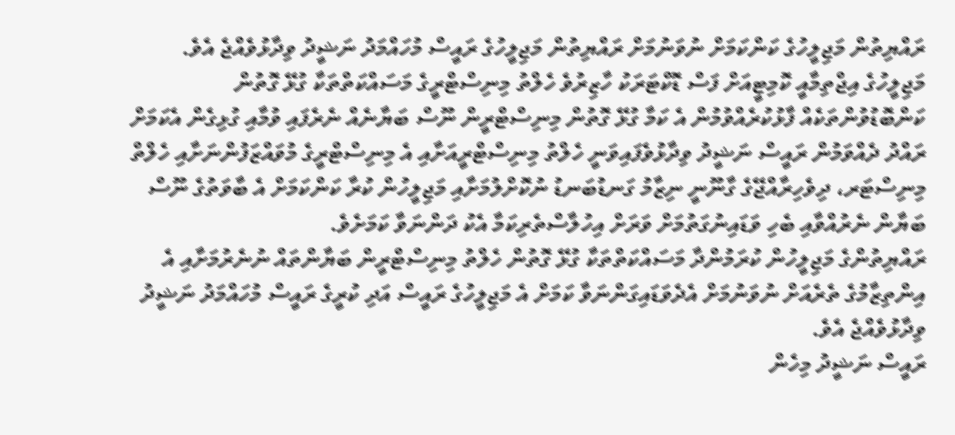ރައްޔިތުން މަޖިލީހުގެ ކަންކަމަށް ނުވަނުމަށް ރައްޔިތުން މަޖިލީހުގެ ރައީސް މުހައްމަދު ނަޝީދު ވިދާޅުވެއްޖެ އެވެ.
މަޖިލީހުގެ އިޖްތިމާއީ ކޮމިޓީއަށް ފަސް ޑޮކްޓަރަކު ހާޒިރުވެ ހެލްތު މިނިސްޓްރީގެ މަސައްކަތްތަކާ ގުޅޭ ގޮތުން ކަންބޮޑުވުންތަކެއް ފާޅުކުރެއްވުމުން އެ ކަމާ ގުޅޭ ގޮތުން މިނިސްޓްރީން ނޫސް ބަޔާނެއް ނެރެފައި ވުމާއި ގުޅިގެން އެކަމަށް ރައްދު ދެއްވަމުން ރައީސް ނަޝީދު ވިދާޅުވެފައިވަނީ ހެލްތު މިނިސްޓްރީއަށާއި އެ މިނިސްޓްރީގެ މުވައްޒަފުންނަށާއި ހެލްތް މިނިސްޓަރ، ދިވެހިރާއްޖޭގެ ގާނޫނީ ނިޒާމު ގަނޑުބަނޑު ނުކޮށްލުމަށާއި މަޖިލީހުން ކުރާ ކަންކަމަށް އެ ބާވަތުގެ ނޫސް ބަޔާން ނެރުއްވާއި ބެހި ވަޑައިނުގަތުމަށް ވަރަށް އިހުލާސްތެރިކަމާ އެކު ދަންނަވާ ކަމަށެވެ.
ރައްޔިތުންގެ މަޖިލީހުން ކުރަމުންދާ މަސައްކަތްތަކާ ގުޅޭ ގޮތުން ހެލްތު މިނިސްޓްރީން ބަޔާންތައް ނުނެރުމަށާއި އެ އިންތިޒާމުގެ ތެރެއަށް ނުވަނުމަށް އެދެވަޑައިގަންނަވާ ކަމަށް އެ މަޖިލީހުގެ ރައީސް އަދި ކުރީގެ ރައީސް މުހައްމަދު ނަޝީދު ވިދާޅުވެއްޖެ އެވެ.
ރައީސް ނަޝީދު މިހެން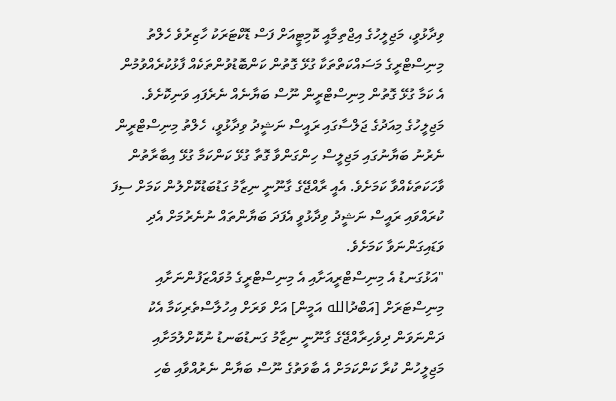ވިދާޅުވީ، މަޖިލީހުގެ އިޖްތިމާއީ ކޮމިޓީއަށް ފަސް ޑޮކްޓަރަކު ހާޒިރުވެ ހެލްތު މިނިސްޓްރީގެ މަސައްކަތްތަކާ ގުޅޭ ގޮތުން ކަންބޮޑުވުންތަކެއް ފާޅުކުރެއްވުމުން އެ ކަމާ ގުޅޭ ގޮތުން މިނިސްޓްރީން ނޫސް ބަޔާނެއް ނެރެފައި ވަނިކޮށެވެ.
މަޖިލީހުގެ މިއަދުގެ ޖަލްސާގައި ރައީސް ނަޝީދު ވިދާޅުވީ، ހެލްތު މިނިސްޓްރީން ނެރުނު ބަޔާނުގައި މަޖިލީސް ހިންގަންވާ ގޮތާ ގުޅޭ ކަންކަމާ ގުޅޭ އިބާރާތުން ވާހަކަތަކެއްވާ ކަމަށެވެ. އެއީ ރާއްޖޭގެ ގާނޫނީ ނިޒާމު ގަޑުބަޑުކޮށްލުން ކަމަށް ސިފަ ކުރައްވައި ރައީސް ނަޝީދު ވިދާޅުވީ އެފަދަ ބަޔާންތައް ނުނެރުމަށް އެދި ވަޑައިގަންނަވާ ކަމަށެވެ.
"އަޅުގަނޑު އެ މިނިސްޓްރީއަށާއި އެ މިނިސްޓްރީގެ މުވައްޒަފުންނަށާއި މިނިސްޓަރަށް [އަބްދުالله އަމީން] އަށް ވަރަށް އިހުލާސްތެރިކަމާ އެކު ދަންނަވަން ދިވެހިރާއްޖޭގެ ގާނޫނީ ނިޒާމު ގަނޑުބަނޑު ނުކޮށްލުމަށާއި މަޖިލީހުން ކުރާ ކަންކަމަށް އެ ބާވަތުގެ ނޫސް ބަޔާން ނެރުއްވާއި ބެހި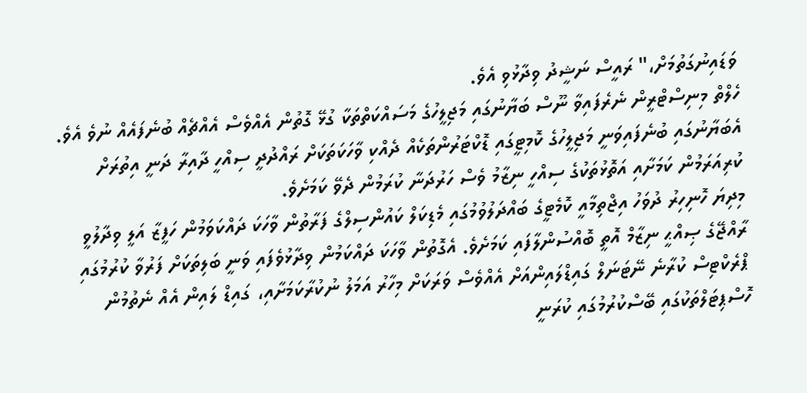ވަޑައިނުގަތުމަށް،" ރައީސް ނަޝީދު ވިދާޅުވި އެވެ.
ހެލްތް މިނިސްޓްރީން ނެރެފައިވާ ނޫސް ބަޔާނުގައި މަޖިލީހުގެ މަސައްކަތްތަކާ ގުޅޭ ގޮތުން އެއްވެސް އެއްޗެއް ބުނެފައެއް ނުވެ އެވެ. އެބަޔާނުގައި ބުނެފައިވަނީ މަޖިލީހުގެ ކޮމިޓީގައި ޑޮކްޓަރުންތަކެއް ދެއްކި ވާހަކަތަކަށް ރައްދުދީ ސިއްހީ ދާއިރާ ދަނީ އިތުރަށް ކުރިއަރަމުން ކަމަށާއި އަތޮޅުތަކުގެ ސިއްހީ ނިޒާމު ވެސް ހަރުދަނާ ކުރަމުން ދެވޭ ކަމަށެވެ.
މިދިޔަ ހޮނިހިރު ދުވަހު އިޖްތިމާއީ ކޮމެޓީގެ ބައްދަލުވުމުގައި މެޑިކަލް ކައުންސިލްގެ ފަރާތުން ވާހަކަ ދައްކަވަމުން ހަފީޒާ އަލީ ވިދާލުވީ ރާއްޖޭގެ ޞިއްޙީ ނިޒާމް އޮތީ ބޮއްސުންލާފައި ކަމަށެވެ. އެގޮތުން ވާހަކަ ދައްކަމުން ވިދާޅުވެފައި ވަނީ ބަލިތަކަށް ފަރުވާ ކުރުމުގައި ޕްރެކްޓިސް ކުރާނެ ނޭޓަނަލް ގައިޑްލައިންއަށް އެއްވެސް ވަރަކަށް މިހާރު އަމަލު ނުކުރާކަމަށާއި، ގައިޑް ލައިން އެއް ނެތުމުން ހޮސްޕިޓަލްތަކުގައި ބޭސްކުރުމުގައި ކުރަނީ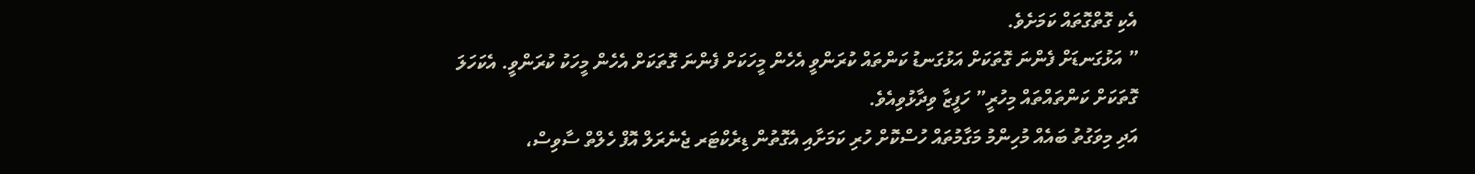އެކި ގޮތްގޮތައް ކަމަށެވެ.
” އަޅުގަނޑަށް ފެންނަ ގޮތަކަށް އަޅުގަނޑު ކަންތައް ކުރަންވީ އެހެން މީހަކަށް ފެންނަ ގޮތަކަށް އެހެން މީހަކު ކުރަންވީ. އެކަހަލަ ގޮތަކަށް ކަންތައްތައް މިހުރީ” ހަފީޒާ ވިދާޅުވިއެވެ.
އަދި މިވަގުތު ބައެއް މުހިންމު މަގާމުތައް ހުސްކޮށް ހުރި ކަމަށާއި އެގޮތުން ޑިރެކްޓަރ ޖެނެރަލް އޮފް ހެލްތް ސާވިސް،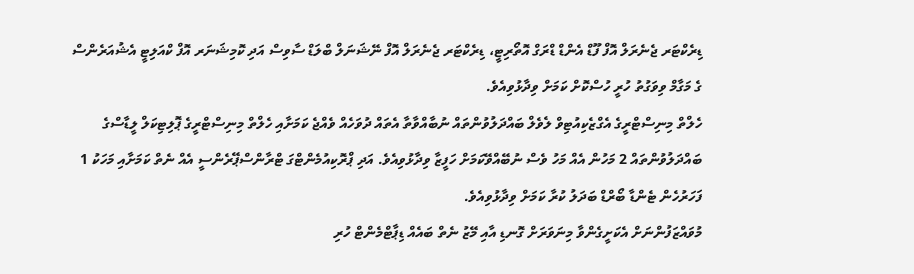ޑިރެކްޓަރ ޖެނެރަލް އޮފް ފޫޑް އެންޑް ޑްރަގް އޮތޯރިޓީ، ޑިރެކްޓަރ ޖެނެރަލް އޮފް ނޭޝަނަލް ބްލަޑް ސާވިސް އަދި ކޮމިޝަނަރ އޮފް ކްއަލިޓީ އެޝުއަރެންސް ގެ މަގާމް ވިވަގުތު ހުރީ ހުސްކޮށް ކަމަށް ވިދާޅުވިއެވެ.
ހެލްތް މިނިސްޓްރީގެ އެގްޒެކިއުޓިވް ލެވެލް ބައްދަލުވުންތައް ނުބާއްވާތާ އެތައް ދުވަހެއް ވެއްޖެ ކަމަށާއި ހެލްތް މިނިސްޓްރީގެ ޕޮލިޓިކަލް ލީޑާސްގެ ބައްދަލުވުންތައް 2 މަހުން އެއް މަހު ވެސް ނުބޭއްވޭކަމަށް ހަފީޒާ ވިދާޅުވިއެވެ. އަދި ޕްރޮކިއުމެންޓްގަ ޓްރާންސްޕޭރެންސީ އެއް ނެތް ކަމަށާއި މަހަކު 1 ފަހަރުހެން ޓެންޑާ ބޯރްޑް ބަދަލު ކުރާ ކަމަށް ވިދާޅުވިއެވެ.
މުވައްޒަފުންނަށް އެކަށީގެންވާ މިނަވަރަށް ގޮނޑި އާއި މޭޒު ނެތް ބައެއް ޑިޕާޓްމެންޓް ހުރި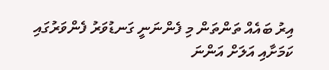އިރު ބައެއް ތަންތަން މި ފެންނަނީ ގަނޑުވަރު ފެންވަރުގައި ކަމަށާއި އަލަށް އަންނަ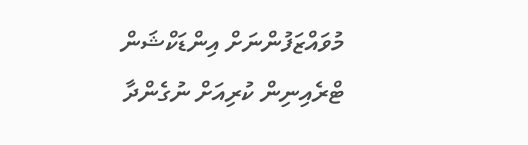މުވައްޒަފުންނަށް އިންޑަކްޝަން ޓްރެއިނިން ކުރިއަށް ނުގެންދާ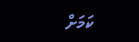ކަމަށް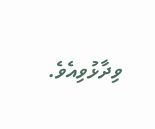ވިދާޅުވިއެވެ.